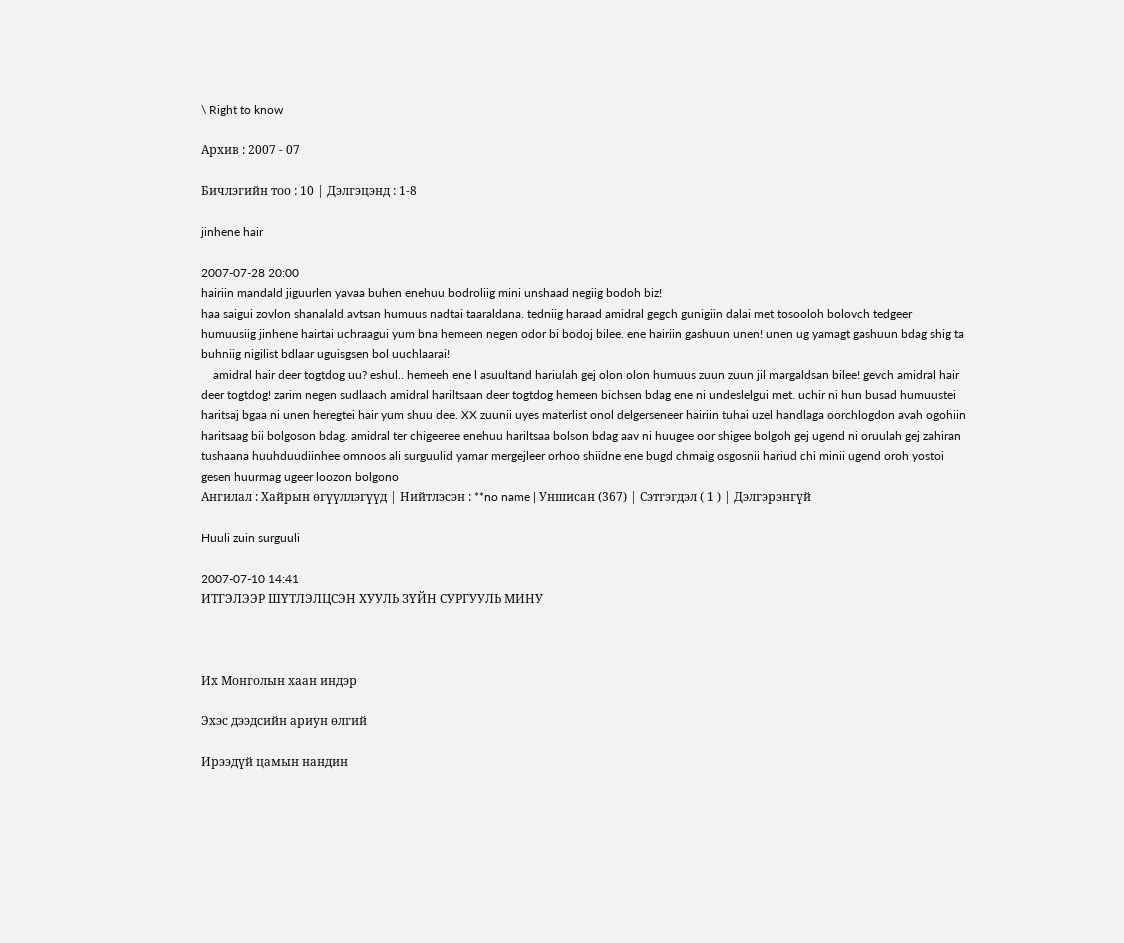\ Right to know

Архив : 2007 - 07

Бичлэгийн тоо : 10 | Дэлгэцэнд : 1-8

jinhene hair

2007-07-28 20:00
hairiin mandald jiguurlen yavaa buhen enehuu bodroliig mini unshaad negiig bodoh biz!
haa saigui zovlon shanalald avtsan humuus nadtai taaraldana. tedniig haraad amidral gegch gunigiin dalai met tosooloh bolovch tedgeer humuusiig jinhene hairtai uchraagui yum bna hemeen negen odor bi bodoj bilee. ene hairiin gashuun unen! unen ug yamagt gashuun bdag shig ta buhniig nigilist bdlaar uguisgsen bol uuchlaarai!
    amidral hair deer togtdog uu? eshul.. hemeeh ene l asuultand hariulah gej olon olon humuus zuun zuun jil margaldsan bilee! gevch amidral hair deer togtdog! zarim negen sudlaach amidral hariltsaan deer togtdog hemeen bichsen bdag ene ni undeslelgui met. uchir ni hun busad humuustei haritsaj bgaa ni unen heregtei hair yum shuu dee. XX zuunii uyes materlist onol delgerseneer hairiin tuhai uzel handlaga oorchlogdon avah ogohiin haritsaag bii bolgoson bdag. amidral ter chigeeree enehuu hariltsaa bolson bdag aav ni huugee oor shigee bolgoh gej ugend ni oruulah gej zahiran tushaana huuhduudiinhee omnoos ali surguulid yamar mergejleer orhoo shiidne ene bugd chmaig osgosnii hariud chi minii ugend oroh yostoi gesen huurmag ugeer loozon bolgono
Ангилал : Хайрын өгүүллэгүүд | Нийтлэсэн : **no name | Уншисан (367) | Сэтгэгдэл ( 1 ) | Дэлгэрэнгүй

Huuli zuin surguuli

2007-07-10 14:41
ИТГЭЛЭЭР ШҮТЛЭЛЦСЭН ХУУЛЬ ЗҮЙН СУРГУУЛЬ МИНУ



Их Монголын хаан индэр

Эхэс дээдсийн ариун өлгий

Ирээдүй цамын нандин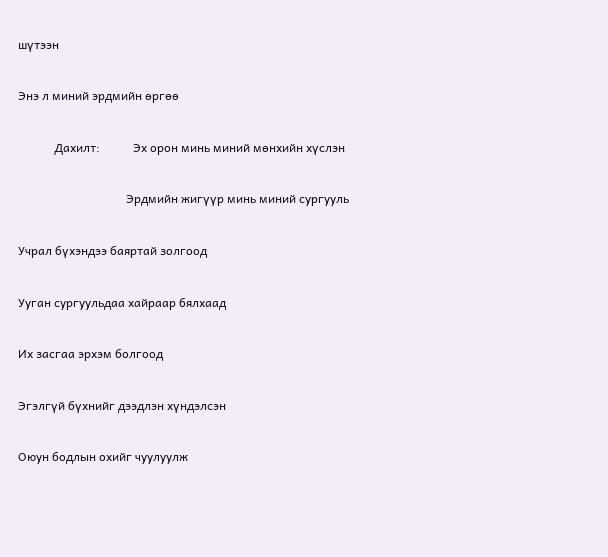шүтээн

Энэ л миний эрдмийн өргөө

            Дахилт:           Эх орон минь миний мөнхийн хүслэн

                                    Эрдмийн жигүүр минь миний сургууль

Учрал бүхэндээ баяртай золгоод

Ууган сургуульдаа хайраар бялхаад

Их засгаа эрхэм болгоод

Эгэлгүй бүхнийг дээдлэн хүндэлсэн

Оюун бодлын охийг чуулуулж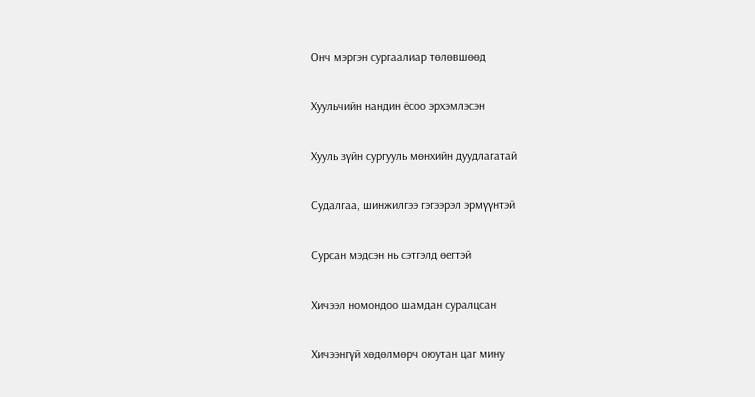Онч мэргэн сургаалиар төлөвшөөд

Хуульчийн нандин ёсоо эрхэмлэсэн

Хууль зүйн сургууль мөнхийн дуудлагатай

Судалгаа, шинжилгээ гэгээрэл эрмүүнтэй

Сурсан мэдсэн нь сэтгэлд өегтэй

Хичээл номондоо шамдан суралцсан

Хичээнгүй хөдөлмөрч оюутан цаг мину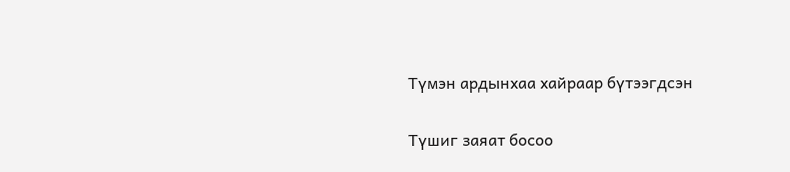Түмэн ардынхаа хайраар бүтээгдсэн

Түшиг заяат босоо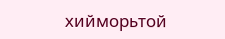хийморьтой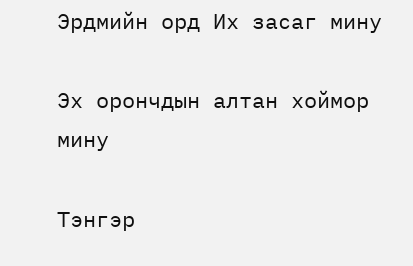Эрдмийн орд Их засаг мину

Эх орончдын алтан хоймор мину

Тэнгэр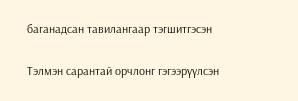баганадсан тавилангаар тэгшитгэсэн

Тэлмэн сарантай орчлонг гэгээрүүлсэн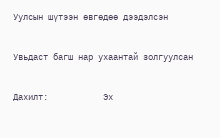Уулсын шүтээн өвгөдөө дээдэлсэн

Увьдаст багш нар ухаантай золгуулсан

Дахилт:           Эх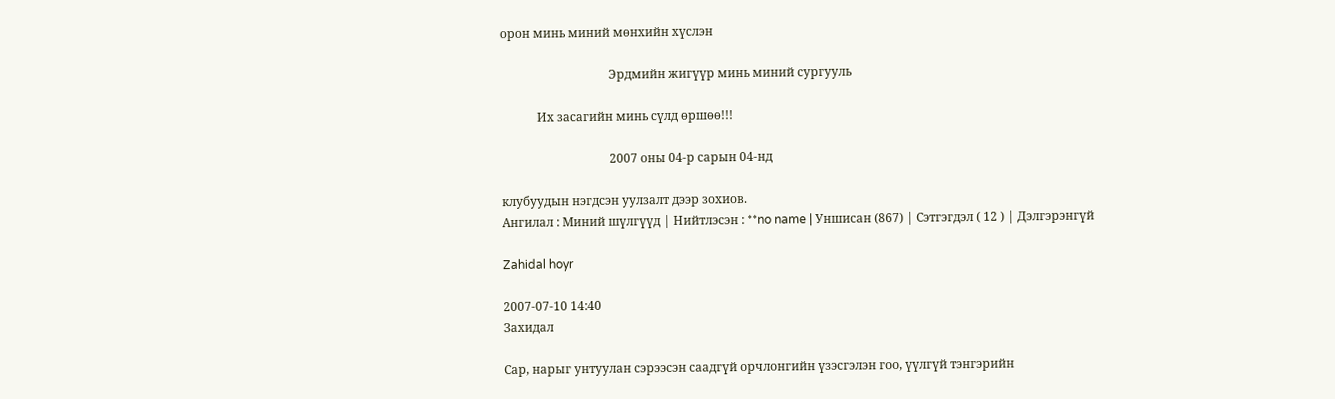орон минь миний мөнхийн хүслэн

                                    Эрдмийн жигүүр минь миний сургууль

            Их засагийн минь сүлд өршөө!!!

                                    2007 оны 04-р сарын 04-нд

клубуудын нэгдсэн уулзалт дээр зохиов.
Ангилал : Миний шүлгүүд | Нийтлэсэн : **no name | Уншисан (867) | Сэтгэгдэл ( 12 ) | Дэлгэрэнгүй

Zahidal hoyr

2007-07-10 14:40
Захидал

Сар, нарыг унтуулан сэрээсэн саадгүй орчлонгийн үзэсгэлэн гоо, үүлгүй тэнгэрийн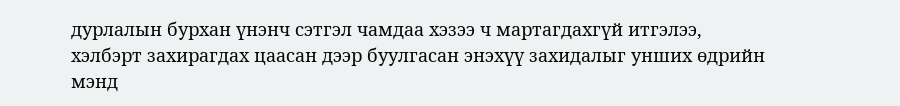дурлалын бурхан үнэнч сэтгэл чамдаа хэзээ ч мартагдахгүй итгэлээ, хэлбэрт захирагдах цаасан дээр буулгасан энэхүү захидалыг унших өдрийн мэнд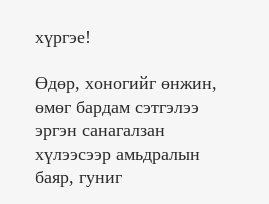хүргэе!

Өдөр, хоногийг өнжин, өмөг бардам сэтгэлээ эргэн санагалзан хүлээсээр амьдралын баяр, гуниг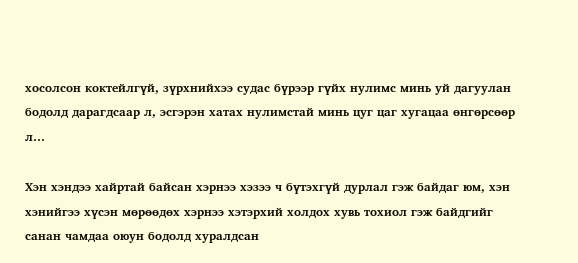хосолсон коктейлгүй, зүрхнийхээ судас бүрээр гүйх нулимс минь уй дагуулан бодолд дарагдсаар л, эсгэрэн хатах нулимстай минь цуг цаг хугацаа өнгөрсөөр л…

Хэн хэндээ хайртай байсан хэрнээ хэзээ ч бүтэхгүй дурлал гэж байдаг юм, хэн хэнийгээ хүсэн мөрөөдөх хэрнээ хэтэрхий холдох хувь тохиол гэж байдгийг санан чамдаа оюун бодолд хуралдсан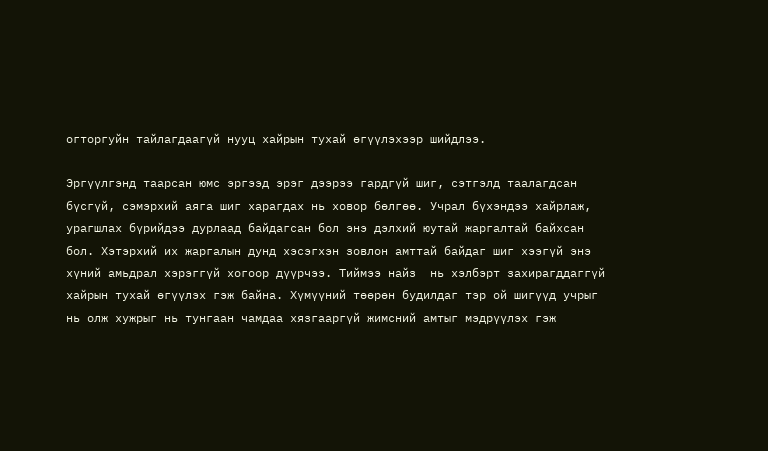огторгуйн тайлагдаагүй нууц хайрын тухай өгүүлэхээр шийдлээ.

Эргүүлгэнд таарсан юмс эргээд эрэг дээрээ гардгүй шиг, сэтгэлд таалагдсан бүсгүй, сэмэрхий аяга шиг харагдах нь ховор бөлгөө. Учрал бүхэндээ хайрлаж, урагшлах бүрийдээ дурлаад байдагсан бол энэ дэлхий юутай жаргалтай байхсан бол. Хэтэрхий их жаргалын дунд хэсэгхэн зовлон амттай байдаг шиг хээгүй энэ хүний амьдрал хэрэггүй хогоор дүүрчээ. Тиймээ найз  нь хэлбэрт захирагддаггүй хайрын тухай өгүүлэх гэж байна. Хүмүүний төөрөн будилдаг тэр ой шигүүд учрыг нь олж хужрыг нь тунгаан чамдаа хязгааргүй жимсний амтыг мэдрүүлэх гэж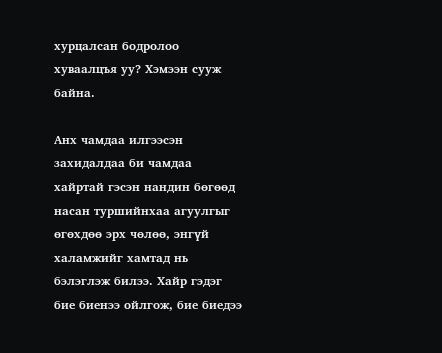хурцалсан бодролоо хуваалцъя уу? Хэмээн сууж байна.

Анх чамдаа илгээсэн захидалдаа би чамдаа хайртай гэсэн нандин бөгөөд насан туршийнхаа агуулгыг өгөхдөө эрх чөлөө, энгүй халамжийг хамтад нь бэлэглэж билээ. Хайр гэдэг бие биенээ ойлгож, бие биедээ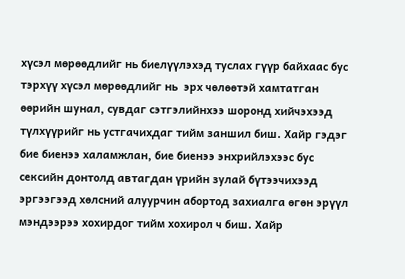хүсэл мөрөөдлийг нь биелүүлэхэд туслах гүүр байхаас бус тэрхүү хүсэл мөрөөдлийг нь  эрх чөлөөтэй хамтатган өөрийн шунал, сувдаг сэтгэлийнхээ шоронд хийчэхээд түлхүүрийг нь устгачихдаг тийм заншил биш. Хайр гэдэг бие биенээ халамжлан, бие биенээ энхрийлэхээс бус сексийн донтолд автагдан үрийн зулай бүтээчихээд эргээгээд хөлсний алуурчин абортод захиалга өгөн эрүүл мэндээрээ хохирдог тийм хохирол ч биш. Хайр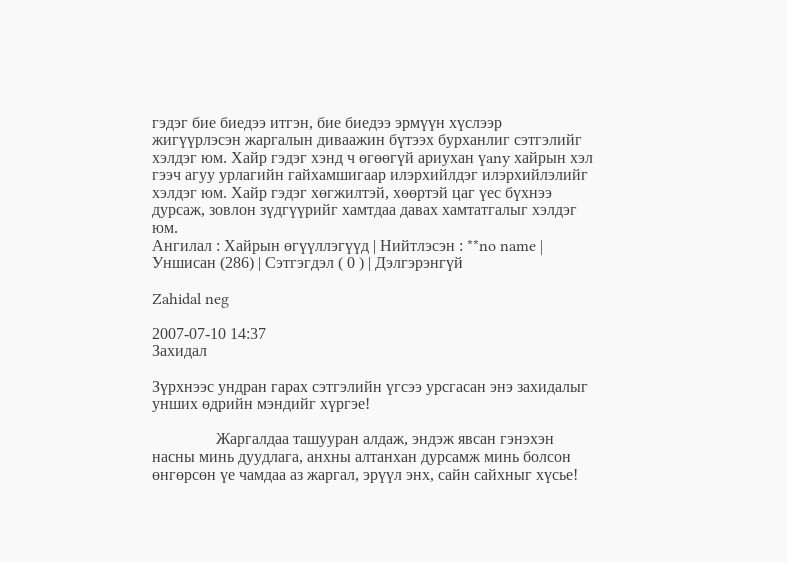гэдэг бие биедээ итгэн, бие биедээ эрмүүн хүслээр жигүүрлэсэн жаргалын диваажин бүтээх бурханлиг сэтгэлийг хэлдэг юм. Хайр гэдэг хэнд ч өгөөгүй ариухан үany хайрын хэл гээч агуу урлагийн гайхамшигаар илэрхийлдэг илэрхийлэлийг хэлдэг юм. Хайр гэдэг хөгжилтэй, хөөртэй цаг үес бүхнээ дурсаж, зовлон зүдгүүрийг хамтдаа давах хамтатгалыг хэлдэг юм.
Ангилал : Хайрын өгүүллэгүүд | Нийтлэсэн : **no name | Уншисан (286) | Сэтгэгдэл ( 0 ) | Дэлгэрэнгүй

Zahidal neg

2007-07-10 14:37
Захидал

Зүрхнээс ундран гарах сэтгэлийн үгсээ урсгасан энэ захидалыг унших өдрийн мэндийг хүргэе!

                Жаргалдаа ташууран алдаж, эндэж явсан гэнэхэн насны минь дуудлага, анхны алтанхан дурсамж минь болсон өнгөрсөн үе чамдаа аз жаргал, эрүүл энх, сайн сайхныг хүсье!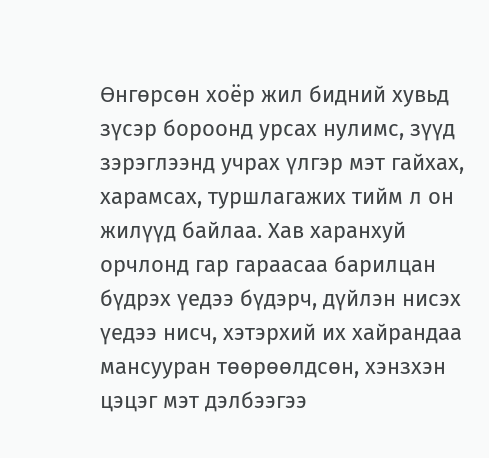Өнгөрсөн хоёр жил бидний хувьд зүсэр бороонд урсах нулимс, зүүд зэрэглээнд учрах үлгэр мэт гайхах, харамсах, туршлагажих тийм л он жилүүд байлаа. Хав харанхуй орчлонд гар гараасаа барилцан бүдрэх үедээ бүдэрч, дүйлэн нисэх үедээ нисч, хэтэрхий их хайрандаа мансууран төөрөөлдсөн, хэнзхэн цэцэг мэт дэлбээгээ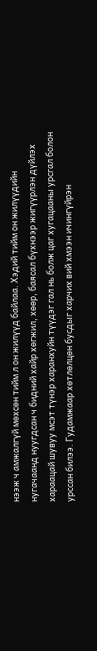нээж ч амжалгүй мөхсөн тийм л он жилүүд байлаа. Хэдий тийм он жилүүдийн нугачаанд нуугдсан ч бидний хайр хөгжил, хөөр, баясал бүхнээр жигүүрлэн дүйлэх хараацай шувуу мсэт түнэр харанхуйн түүдэг гал нь болж цаг хугацааны урсгал болон урссан билээ. Гудамжаар хөтлөлцөн бусдыг харчих вий хмээн ичингүйрэн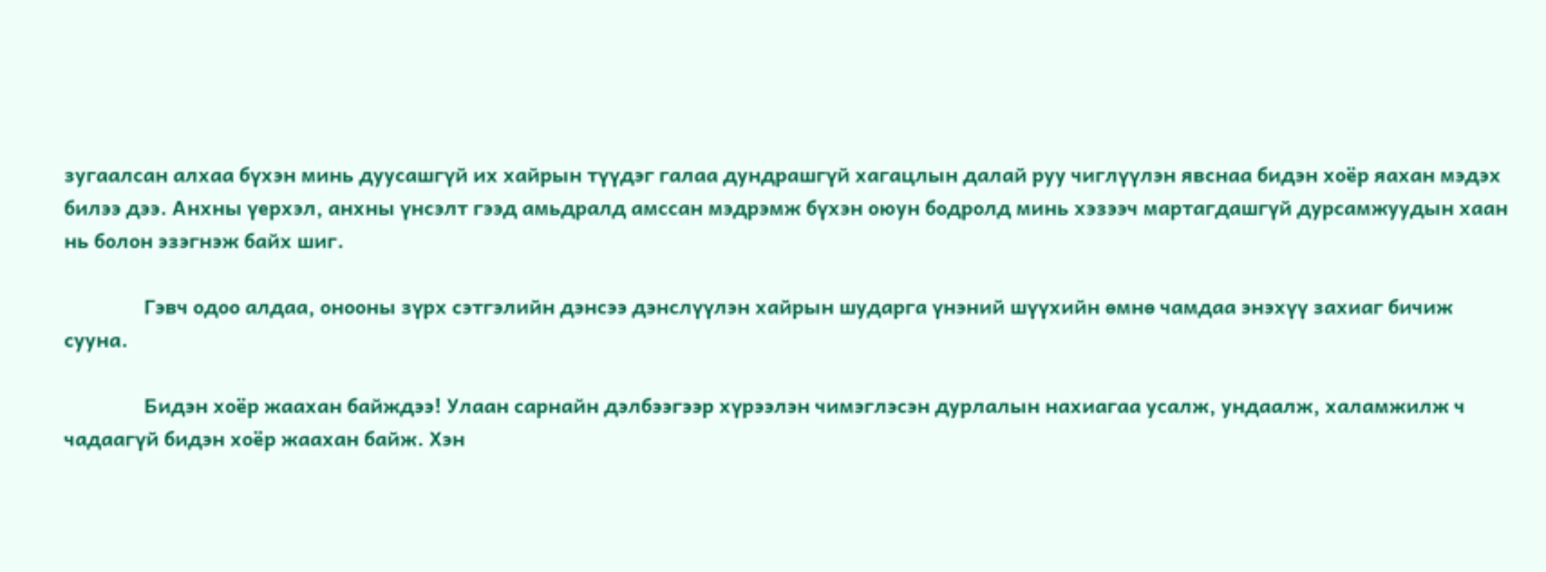зугаалсан алхаа бүхэн минь дуусашгүй их хайрын түүдэг галаа дундрашгүй хагацлын далай руу чиглүүлэн явснаа бидэн хоёр яахан мэдэх билээ дээ. Анхны үерхэл, анхны үнсэлт гээд амьдралд амссан мэдрэмж бүхэн оюун бодролд минь хэзээч мартагдашгүй дурсамжуудын хаан нь болон эзэгнэж байх шиг.

                Гэвч одоо алдаа, онооны зүрх сэтгэлийн дэнсээ дэнслүүлэн хайрын шударга үнэний шүүхийн өмнө чамдаа энэхүү захиаг бичиж сууна.

                Бидэн хоёр жаахан байждээ! Улаан сарнайн дэлбээгээр хүрээлэн чимэглэсэн дурлалын нахиагаа усалж, ундаалж, халамжилж ч чадаагүй бидэн хоёр жаахан байж. Хэн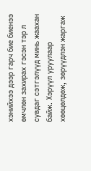хэнийхээ дээр гарч бие биенээ өмчлөн захирах гэсэн тэр л сувдаг сэтгэлүүд минь жаахан байж. Хэрүүл уруулаар хөөцөлдөж, зөрүүдлэн жаргаж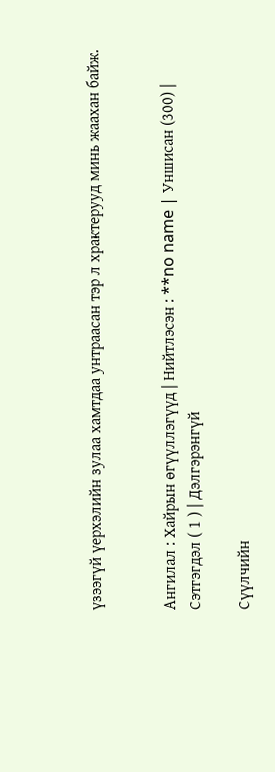үзээгүй үерхэлийн зулаа хамтдаа унтраасан тэр л храктерууд минь жаахан байж.


Ангилал : Хайрын өгүүллэгүүд | Нийтлэсэн : **no name | Уншисан (300) | Сэтгэгдэл ( 1 ) | Дэлгэрэнгүй

Сүүлчийн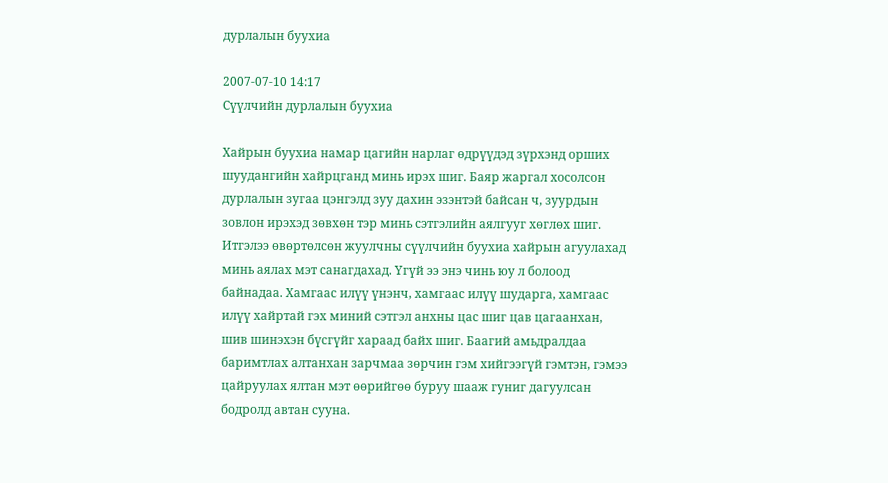дурлалын буухиа

2007-07-10 14:17
Сүүлчийн дурлалын буухиа

Хайрын буухиа намар цагийн нарлаг өдрүүдэд зүрхэнд орших шуудангийн хайрцганд минь ирэх шиг. Баяр жаргал хосолсон дурлалын зугаа цэнгэлд зуу дахин эзэнтэй байсан ч, зуурдын зовлон ирэхэд зөвхөн тэр минь сэтгэлийн аялгууг хөглөх шиг. Итгэлээ өвөртөлсөн жуулчны сүүлчийн буухиа хайрын агуулахад минь аялах мэт санагдахад. Үгүй ээ энэ чинь юу л болоод байнадаа. Хамгаас илүү үнэнч, хамгаас илүү шударга, хамгаас илүү хайртай гэх миний сэтгэл анхны цас шиг цав цагаанхан, шив шинэхэн бүсгүйг хараад байх шиг. Баагий амьдралдаа баримтлах алтанхан зарчмаа зөрчин гэм хийгээгүй гэмтэн, гэмээ цайруулах ялтан мэт өөрийгөө буруу шааж гуниг дагуулсан бодролд автан сууна.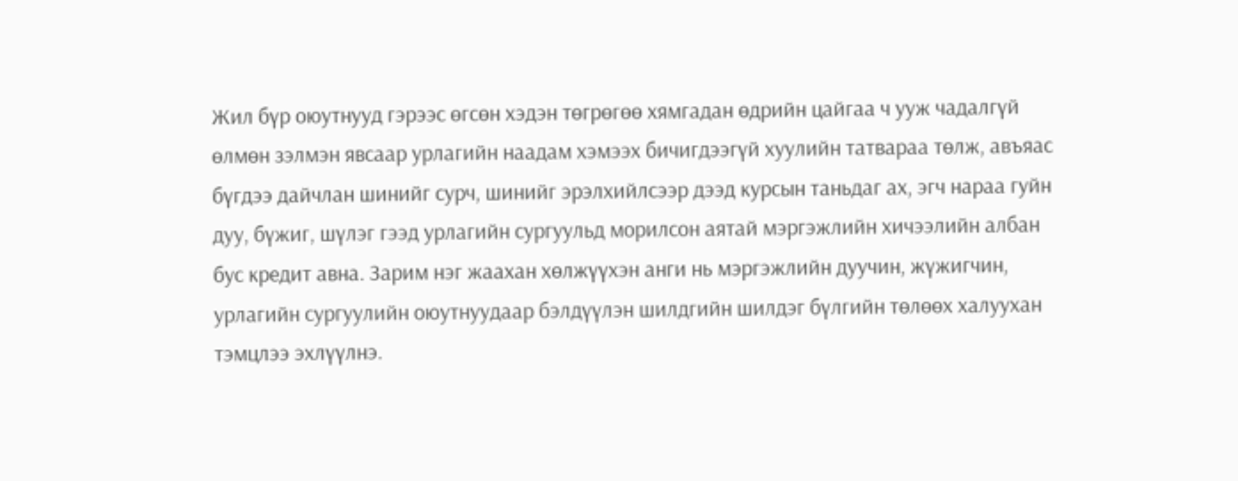Жил бүр оюутнууд гэрээс өгсөн хэдэн төгрөгөө хямгадан өдрийн цайгаа ч ууж чадалгүй өлмөн зэлмэн явсаар урлагийн наадам хэмээх бичигдээгүй хуулийн татвараа төлж, авъяас бүгдээ дайчлан шинийг сурч, шинийг эрэлхийлсээр дээд курсын таньдаг ах, эгч нараа гуйн дуу, бүжиг, шүлэг гээд урлагийн сургуульд морилсон аятай мэргэжлийн хичээлийн албан бус кредит авна. Зарим нэг жаахан хөлжүүхэн анги нь мэргэжлийн дуучин, жүжигчин, урлагийн сургуулийн оюутнуудаар бэлдүүлэн шилдгийн шилдэг бүлгийн төлөөх халуухан тэмцлээ эхлүүлнэ.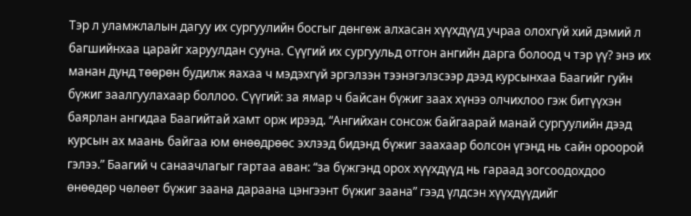Тэр л уламжлалын дагуу их сургуулийн босгыг дөнгөж алхасан хүүхдүүд учраа олохгүй хий дэмий л багшийнхаа царайг харуулдан сууна. Сүүгий их сургуульд отгон ангийн дарга болоод ч тэр үү? энэ их манан дунд төөрөн будилж яахаа ч мэдэхгүй эргэлзэн тээнэгэлзсээр дээд курсынхаа Баагийг гуйн бүжиг заалгуулахаар боллоо. Сүүгий: за ямар ч байсан бүжиг заах хүнээ олчихлоо гэж битүүхэн баярлан ангидаа Баагийтай хамт орж ирээд. “Ангийхан сонсож байгаарай манай сургуулийн дээд курсын ах маань байгаа юм өнөөдрөөс эхлээд бидэнд бүжиг заахаар болсон үгэнд нь сайн ороорой гэлээ.” Баагий ч санаачлагыг гартаа аван: “за бүжгэнд орох хүүхдүүд нь гараад зогсоодохдоо өнөөдөр чөлөөт бүжиг заана дараана цэнгээнт бүжиг заана” гээд үлдсэн хүүхдүүдийг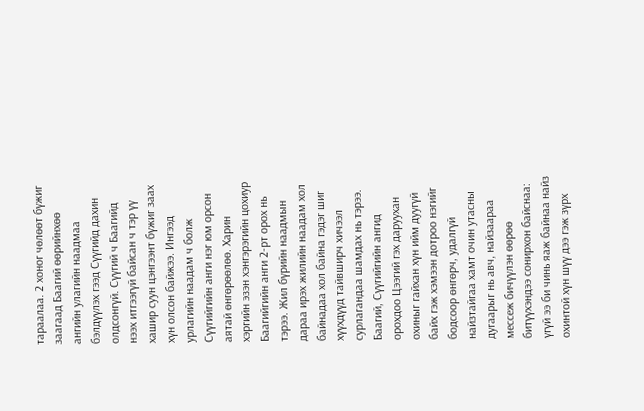тараалаа. 2 хоног чөлөөт бүжиг заагаад Баагий өөрийнхөө ангийн улагийн наадмаа бэлдүүлэх гээд Сүүгийд дахин олдсонгүй. Сүүгий ч Баагийд нээх итгээгүй байсан ч тэр үү хашир суун цэнгээнт бүжиг заах хүн олсон байжээ. Ингээд урлагийн наадам ч болж Сүүгийгийн анги нэг юм орсон аятай өнгөрөөлөө. Харин хэргийн эзэн хэнгэрэгийн цохиур Баагийгийн анги 2-рт орох нь тэрээ. Жил бүрийн наадмын дараа ирэх жилийн наадам хол байнадаа хол байна гэдэг шиг хүүхдүүд тайвширч хичээл сурлагандаа шамдах нь тэрээ. Баагий, Сүүгийгийн ангид орохдоо Цээгий гэх даруухан охиныг гайхан хүн ийм дуугүй байх гэж хэмээн дотроо нэгийг бодсоор өнгөрч, удалгүй найзтайгаа хамт очин утасны дугаарыг нь авч, найзаараа мессеж бичүүлэн өөрөө битүүхэндээ сонирхон байснаа: үгүй ээ би чинь яаж байнаа найз охинтой хүн шүү дээ гэж зүрх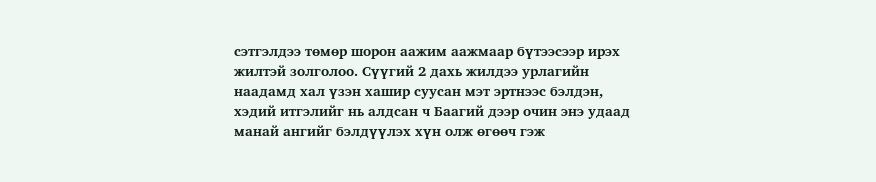сэтгэлдээ төмөр шорон аажим аажмаар бүтээсээр ирэх жилтэй золголоо. Сүүгий 2 дахь жилдээ урлагийн наадамд хал үзэн хашир суусан мэт эртнээс бэлдэн, хэдий итгэлийг нь алдсан ч Баагий дээр очин энэ удаад манай ангийг бэлдүүлэх хүн олж өгөөч гэж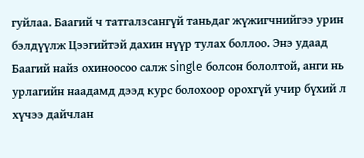гуйлаа. Баагий ч татгалзсангүй таньдаг жүжигчнийгээ урин бэлдүүлж Цээгийтэй дахин нүүр тулах боллоо. Энэ удаад Баагий найз охиноосоо салж single болсон бололтой, анги нь урлагийн наадамд дээд курс болохоор орохгүй учир бүхий л хүчээ дайчлан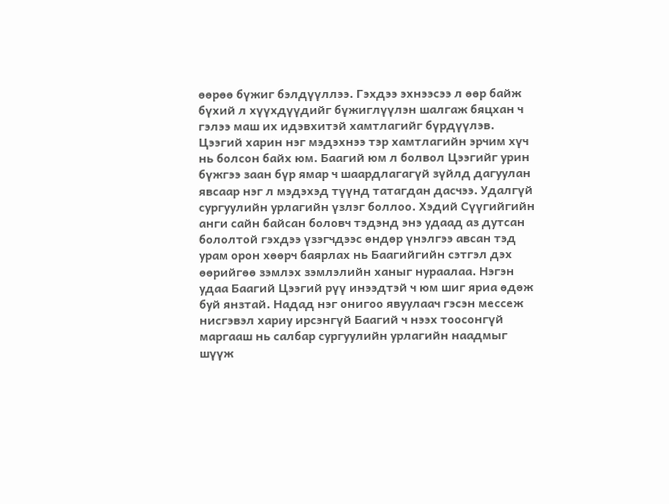өөрөө бүжиг бэлдүүллээ. Гэхдээ эхнээсээ л өөр байж бүхий л хүүхдүүдийг бүжиглүүлэн шалгаж бяцхан ч гэлээ маш их идэвхитэй хамтлагийг бүрдүүлэв. Цээгий харин нэг мэдэхнээ тэр хамтлагийн эрчим хүч нь болсон байх юм. Баагий юм л болвол Цээгийг урин бүжгээ заан бүр ямар ч шаардлагагүй зүйлд дагуулан явсаар нэг л мэдэхэд түүнд татагдан дасчээ. Удалгүй сургуулийн урлагийн үзлэг боллоо. Хэдий Сүүгийгийн анги сайн байсан боловч тэдэнд энэ удаад аз дутсан бололтой гэхдээ үзэгчдээс өндөр үнэлгээ авсан тэд урам орон хөөрч баярлах нь Баагийгийн сэтгэл дэх өөрийгөө зэмлэх зэмлэлийн ханыг нураалаа. Нэгэн удаа Баагий Цээгий рүү инээдтэй ч юм шиг яриа өдөж буй янзтай. Надад нэг онигоо явуулаач гэсэн мессеж нисгэвэл хариу ирсэнгүй Баагий ч нээх тоосонгүй маргааш нь салбар сургуулийн урлагийн наадмыг шүүж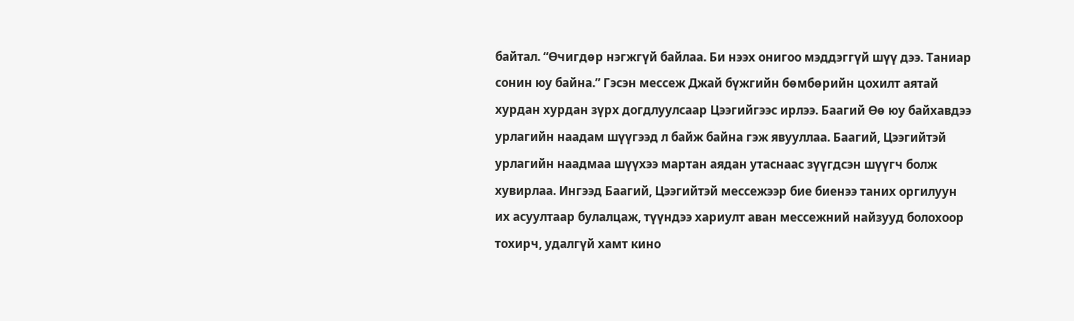байтал. “Өчигдөр нэгжгүй байлаа. Би нээх онигоо мэддэггүй шүү дээ. Таниар сонин юу байна.” Гэсэн мессеж Джай бүжгийн бөмбөрийн цохилт аятай хурдан хурдан зүрх догдлуулсаар Цээгийгээс ирлээ. Баагий Өө юу байхавдээ урлагийн наадам шүүгээд л байж байна гэж явууллаа. Баагий, Цээгийтэй урлагийн наадмаа шүүхээ мартан аядан утаснаас зүүгдсэн шүүгч болж хувирлаа. Ингээд Баагий, Цээгийтэй мессежээр бие биенээ таних оргилуун их асуултаар булалцаж, түүндээ хариулт аван мессежний найзууд болохоор тохирч, удалгүй хамт кино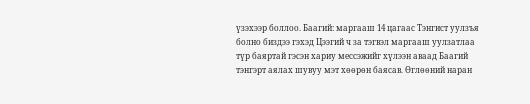үзэхээр боллоо. Баагий: маргааш 14 цагаас Тэнгист уулзъя болно биздээ гэхэд Цээгий ч за тэгвэл маргааш уулзатлаа түр баяртай гэсэн хариу мессэжийг хүлээн аваад Баагий тэнгэрт аялах шувуу мэт хөөрөн баясав. Өглөөний наран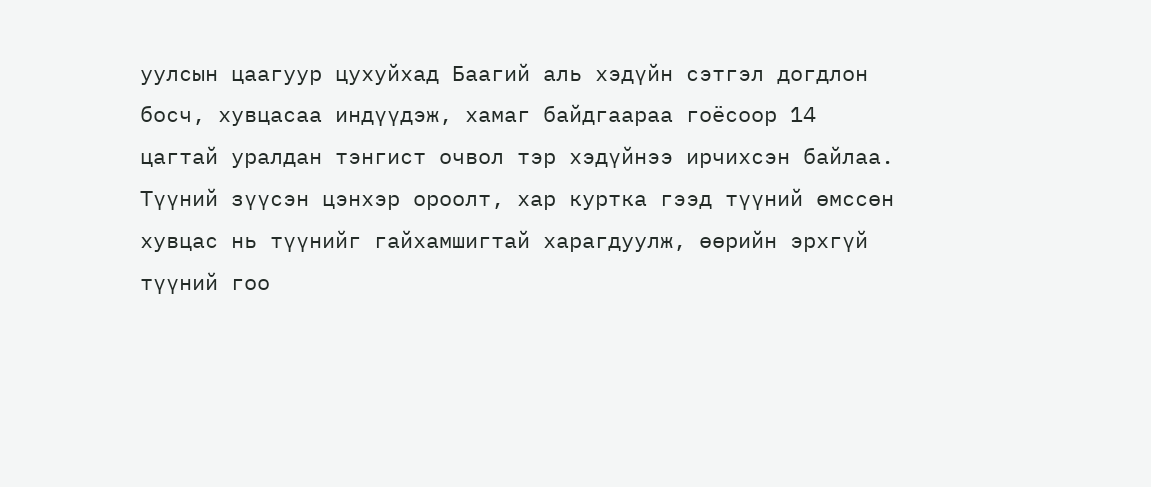уулсын цаагуур цухуйхад Баагий аль хэдүйн сэтгэл догдлон босч, хувцасаа индүүдэж, хамаг байдгаараа гоёсоор 14 цагтай уралдан тэнгист очвол тэр хэдүйнээ ирчихсэн байлаа. Түүний зүүсэн цэнхэр ороолт, хар куртка гээд түүний өмссөн хувцас нь түүнийг гайхамшигтай харагдуулж, өөрийн эрхгүй түүний гоо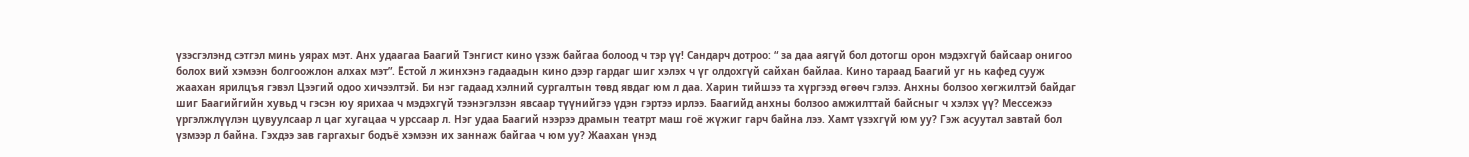үзэсгэлэнд сэтгэл минь уярах мэт. Анх удаагаа Баагий Тэнгист кино үзэж байгаа болоод ч тэр үү! Сандарч дотроо: “ за даа аягүй бол дотогш орон мэдэхгүй байсаар онигоо болох вий хэмээн болгоожлон алхах мэт”. Ёстой л жинхэнэ гадаадын кино дээр гардаг шиг хэлэх ч үг олдохгүй сайхан байлаа. Кино тараад Баагий уг нь кафед сууж жаахан ярилцъя гэвэл Цээгий одоо хичээлтэй. Би нэг гадаад хэлний сургалтын төвд явдаг юм л даа. Харин тийшээ та хүргээд өгөөч гэлээ. Анхны болзоо хөгжилтэй байдаг шиг Баагийгийн хувьд ч гэсэн юу ярихаа ч мэдэхгүй тээнэгэлзэн явсаар түүнийгээ үдэн гэртээ ирлээ. Баагийд анхны болзоо амжилттай байсныг ч хэлэх үү? Мессежээ үргэлжлүүлэн цувуулсаар л цаг хугацаа ч урссаар л. Нэг удаа Баагий нээрээ драмын театрт маш гоё жүжиг гарч байна лээ. Хамт үзэхгүй юм уу? Гэж асуутал завтай бол үзмээр л байна. Гэхдээ зав гаргахыг бодъё хэмээн их заннаж байгаа ч юм уу? Жаахан үнэд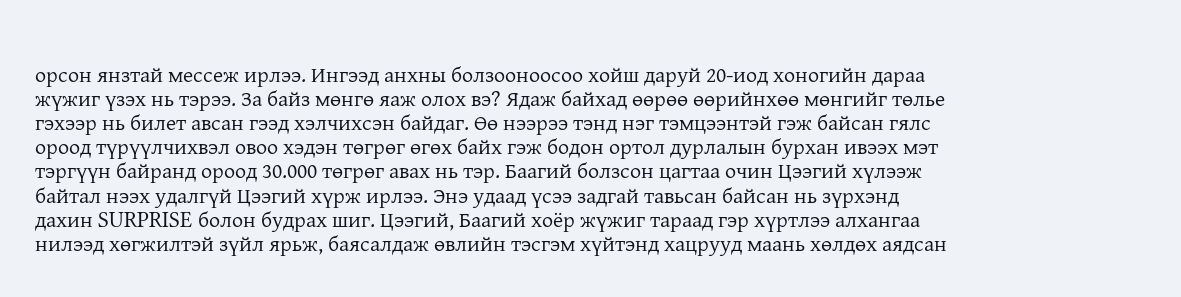орсон янзтай мессеж ирлээ. Ингээд анхны болзооноосоо хойш даруй 20-иод хоногийн дараа жүжиг үзэх нь тэрээ. За байз мөнгө яаж олох вэ? Ядаж байхад өөрөө өөрийнхөө мөнгийг төлье гэхээр нь билет авсан гээд хэлчихсэн байдаг. Өө нээрээ тэнд нэг тэмцээнтэй гэж байсан гялс ороод түрүүлчихвэл овоо хэдэн төгрөг өгөх байх гэж бодон ортол дурлалын бурхан ивээх мэт тэргүүн байранд ороод 30.000 төгрөг авах нь тэр. Баагий болзсон цагтаа очин Цээгий хүлээж байтал нээх удалгүй Цээгий хүрж ирлээ. Энэ удаад үсээ задгай тавьсан байсан нь зүрхэнд дахин SURPRISE болон будрах шиг. Цээгий, Баагий хоёр жүжиг тараад гэр хүртлээ алхангаа нилээд хөгжилтэй зүйл ярьж, баясалдаж өвлийн тэсгэм хүйтэнд хацрууд маань хөлдөх аядсан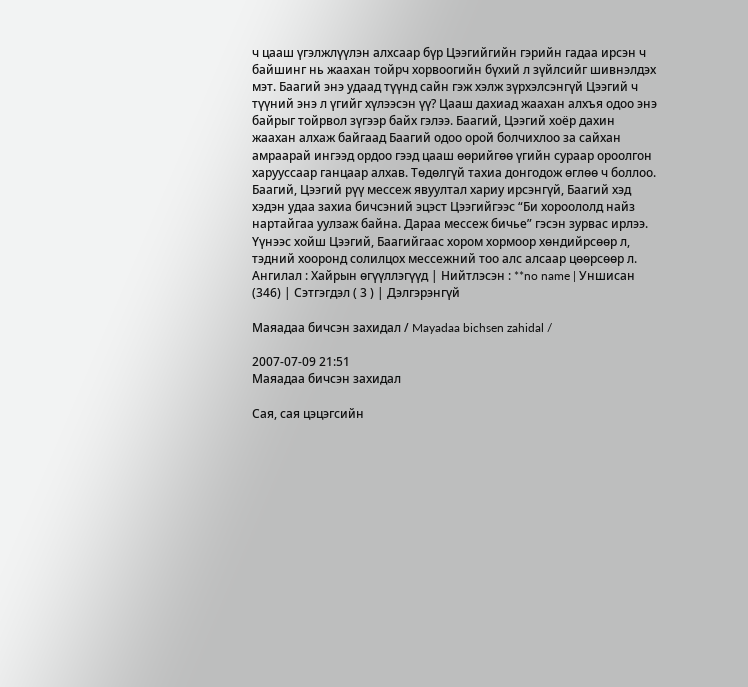ч цааш үгэлжлүүлэн алхсаар бүр Цээгийгийн гэрийн гадаа ирсэн ч байшинг нь жаахан тойрч хорвоогийн бүхий л зүйлсийг шивнэлдэх мэт. Баагий энэ удаад түүнд сайн гэж хэлж зүрхэлсэнгүй Цээгий ч түүний энэ л үгийг хүлээсэн үү? Цааш дахиад жаахан алхъя одоо энэ байрыг тойрвол зүгээр байх гэлээ. Баагий, Цээгий хоёр дахин жаахан алхаж байгаад Баагий одоо орой болчихлоо за сайхан амраарай ингээд ордоо гээд цааш өөрийгөө үгийн сураар ороолгон харууссаар ганцаар алхав. Төдөлгүй тахиа донгодож өглөө ч боллоо. Баагий, Цээгий рүү мессеж явуултал хариу ирсэнгүй, Баагий хэд хэдэн удаа захиа бичсэний эцэст Цээгийгээс “Би хороололд найз нартайгаа уулзаж байна. Дараа мессеж бичье” гэсэн зурвас ирлээ. Үүнээс хойш Цээгий, Баагийгаас хором хормоор хөндийрсөөр л, тэдний хооронд солилцох мессежний тоо алс алсаар цөөрсөөр л.
Ангилал : Хайрын өгүүллэгүүд | Нийтлэсэн : **no name | Уншисан (346) | Сэтгэгдэл ( 3 ) | Дэлгэрэнгүй

Маяадаа бичсэн захидал / Mayadaa bichsen zahidal /

2007-07-09 21:51
Маяадаа бичсэн захидал

Сая, сая цэцэгсийн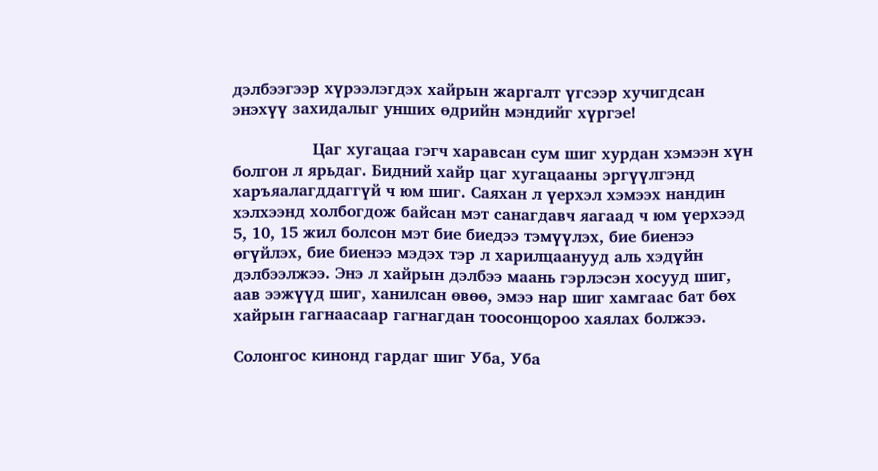дэлбээгээр хүрээлэгдэх хайрын жаргалт үгсээр хучигдсан энэхүү захидалыг унших өдрийн мэндийг хүргэе!

                Цаг хугацаа гэгч харавсан сум шиг хурдан хэмээн хүн болгон л ярьдаг. Бидний хайр цаг хугацааны эргүүлгэнд харъяалагддаггүй ч юм шиг. Саяхан л үерхэл хэмээх нандин хэлхээнд холбогдож байсан мэт санагдавч яагаад ч юм үерхээд 5, 10, 15 жил болсон мэт бие биедээ тэмүүлэх, бие биенээ өгүйлэх, бие биенээ мэдэх тэр л харилцаанууд аль хэдүйн дэлбээлжээ. Энэ л хайрын дэлбээ маань гэрлэсэн хосууд шиг, аав ээжүүд шиг, ханилсан өвөө, эмээ нар шиг хамгаас бат бөх хайрын гагнаасаар гагнагдан тоосонцороо хаялах болжээ.

Солонгос кинонд гардаг шиг Уба, Уба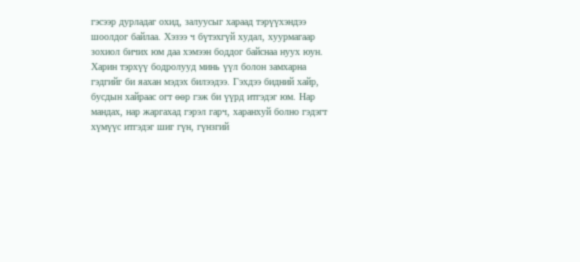гэсээр дурладаг охид, залуусыг хараад тэрүүхэндээ шоолдог байлаа. Хэзээ ч бүтэхгүй худал, хуурмагаар зохиол бичих юм даа хэмээн боддог байснаа нуух юун. Харин тэрхүү бодролууд минь үүл болон замхарна гэдгийг би яахан мэдэх билээдээ. Гэхдээ бидний хайр, бусдын хайраас огт өөр гэж би үүрд итгэдэг юм. Нар мандах, нар жаргахад гэрэл гарч, харанхуй болно гэдэгт хүмүүс итгэдэг шиг гүн, гүнзгий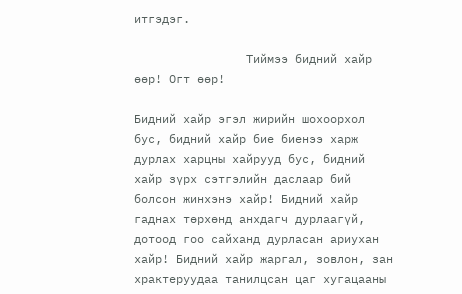итгэдэг.

                Тиймээ бидний хайр өөр! Огт өөр!

Бидний хайр эгэл жирийн шохоорхол бус, бидний хайр бие биенээ харж дурлах харцны хайрууд бус, бидний хайр зүрх сэтгэлийн даслаар бий болсон жинхэнэ хайр! Бидний хайр гаднах төрхөнд анхдагч дурлаагүй, дотоод гоо сайханд дурласан ариухан хайр! Бидний хайр жаргал, зовлон, зан храктеруудаа танилцсан цаг хугацааны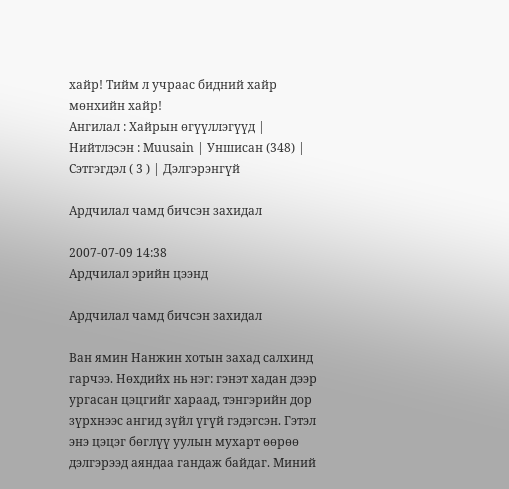хайр! Тийм л учраас бидний хайр мөнхийн хайр!
Ангилал : Хайрын өгүүллэгүүд | Нийтлэсэн : Muusain | Уншисан (348) | Сэтгэгдэл ( 3 ) | Дэлгэрэнгүй

Ардчилал чамд бичсэн захидал

2007-07-09 14:38
Ардчилал эрийн цээнд

Ардчилал чамд бичсэн захидал

Ван ямин Нанжин хотын захад салхинд гарчээ. Нөхдийх нь нэг: гэнэт хадан дээр ургасан цэцгийг хараад, тэнгэрийн дор зүрхнээс ангид зүйл үгүй гэдэгсэн. Гэтэл энэ цэцэг бөглүү уулын мухарт өөрөө дэлгэрээд аяндаа гандаж байдаг. Миний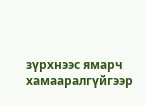зүрхнээс ямарч хамааралгүйгээр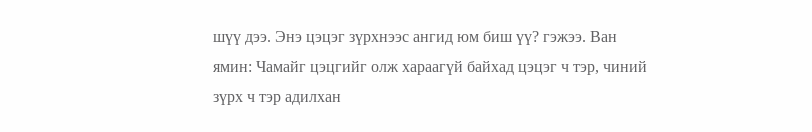шүү дээ. Энэ цэцэг зүрхнээс ангид юм биш үү? гэжээ. Ван ямин: Чамайг цэцгийг олж хараагүй байхад цэцэг ч тэр, чиний зүрх ч тэр адилхан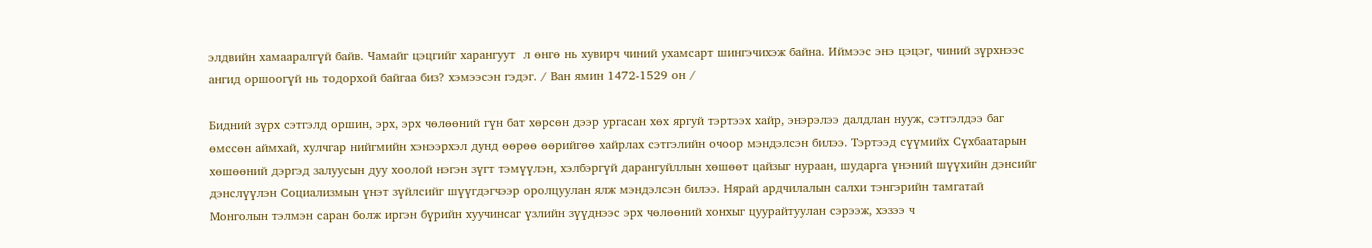элдвийн хамааралгүй байв. Чамайг цэцгийг харангуут  л өнгө нь хувирч чиний ухамсарт шингэчихэж байна. Иймээс энэ цэцэг, чиний зүрхнээс ангид оршоогүй нь тодорхой байгаа биз? хэмээсэн гэдэг. / Ван ямин 1472-1529 он /

Бидний зүрх сэтгэлд оршин, эрх, эрх чөлөөний гүн бат хөрсөн дээр ургасан хөх яргуй тэртээх хайр, энэрэлээ далдлан нууж, сэтгэлдээ баг өмссөн аймхай, хулчгар нийгмийн хэнээрхэл дунд өөрөө өөрийгөө хайрлах сэтгэлийн очоор мэндэлсэн билээ. Тэртээд сүүмийх Сүхбаатарын хөшөөний дэргэд залуусын дуу хоолой нэгэн зүгт тэмүүлэн, хэлбэргүй дарангуйллын хөшөөт цайзыг нураан, шударга үнэний шүүхийн дэнсийг дэнслүүлэн Социализмын үнэт зүйлсийг шүүгдэгчээр оролцуулан ялж мэндэлсэн билээ. Нярай ардчилалын салхи тэнгэрийн тамгатай Монголын тэлмэн саран болж иргэн бүрийн хуучинсаг үзлийн зүүднээс эрх чөлөөний хонхыг цуурайтуулан сэрээж, хэзээ ч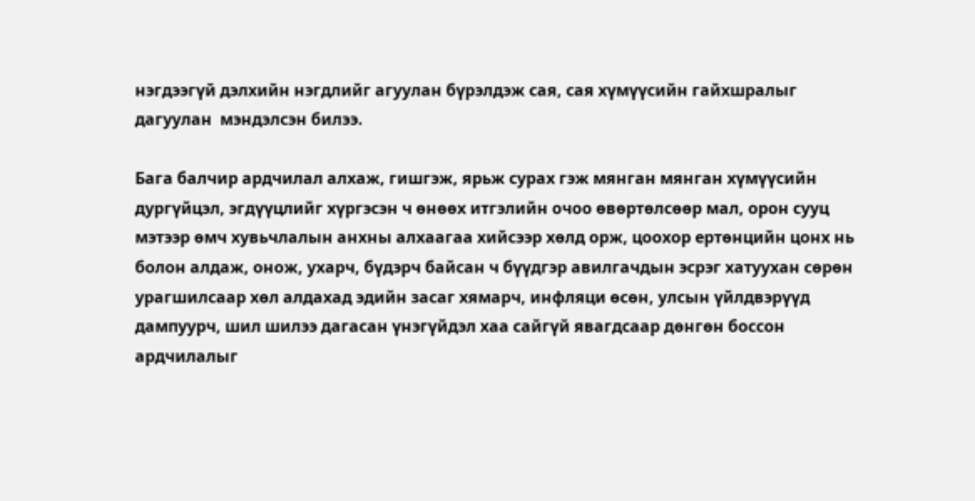нэгдээгүй дэлхийн нэгдлийг агуулан бүрэлдэж сая, сая хүмүүсийн гайхшралыг дагуулан  мэндэлсэн билээ.

Бага балчир ардчилал алхаж, гишгэж, ярьж сурах гэж мянган мянган хүмүүсийн дургүйцэл, эгдүүцлийг хүргэсэн ч өнөөх итгэлийн очоо өвөртөлсөөр мал, орон сууц мэтээр өмч хувьчлалын анхны алхаагаа хийсээр хөлд орж, цоохор ертөнцийн цонх нь болон алдаж, онож, ухарч, бүдэрч байсан ч бүүдгэр авилгачдын эсрэг хатуухан сөрөн урагшилсаар хөл алдахад эдийн засаг хямарч, инфляци өсөн, улсын үйлдвэрүүд дампуурч, шил шилээ дагасан үнэгүйдэл хаа сайгүй явагдсаар дөнгөн боссон ардчилалыг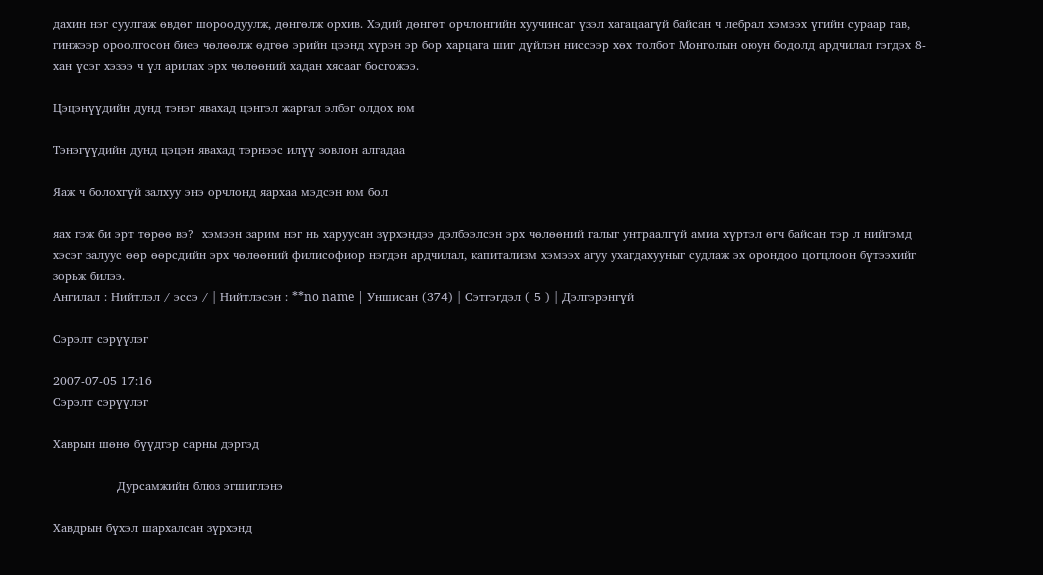дахин нэг суулгаж өвдөг шороодуулж, дөнгөлж орхив. Хэдий дөнгөт орчлонгийн хуучинсаг үзэл хагацаагүй байсан ч лебрал хэмээх үгийн сураар гав, гинжээр ороолгосон биеэ чөлөөлж өдгөө эрийн цээнд хүрэн эр бор харцага шиг дүйлэн ниссээр хөх толбот Монголын оюун бодолд ардчилал гэгдэх 8-хан үсэг хэзээ ч үл арилах эрх чөлөөний хадан хясааг босгожээ.

Цэцэнүүдийн дунд тэнэг явахад цэнгэл жаргал элбэг олдох юм

Тэнэгүүдийн дунд цэцэн явахад тэрнээс илүү зовлон алгадаа

Яаж ч болохгүй залхуу энэ орчлонд яархаа мэдсэн юм бол

яах гэж би эрт төрөө вэ?  хэмээн зарим нэг нь харуусан зүрхэндээ дэлбээлсэн эрх чөлөөний галыг унтраалгүй амиа хүртэл өгч байсан тэр л нийгэмд хэсэг залуус өөр өөрсдийн эрх чөлөөний филисофиор нэгдэн ардчилал, капитализм хэмээх агуу ухагдахууныг судлаж эх орондоо цогцлоон бүтээхийг зорьж билээ.
Ангилал : Нийтлэл / эссэ / | Нийтлэсэн : **no name | Уншисан (374) | Сэтгэгдэл ( 5 ) | Дэлгэрэнгүй

Сэрэлт сэрүүлэг

2007-07-05 17:16
Сэрэлт сэрүүлэг

Хаврын шөнө бүүдгэр сарны дэргэд

                Дурсамжийн блюз эгшиглэнэ

Хавдрын бүхэл шархалсан зүрхэнд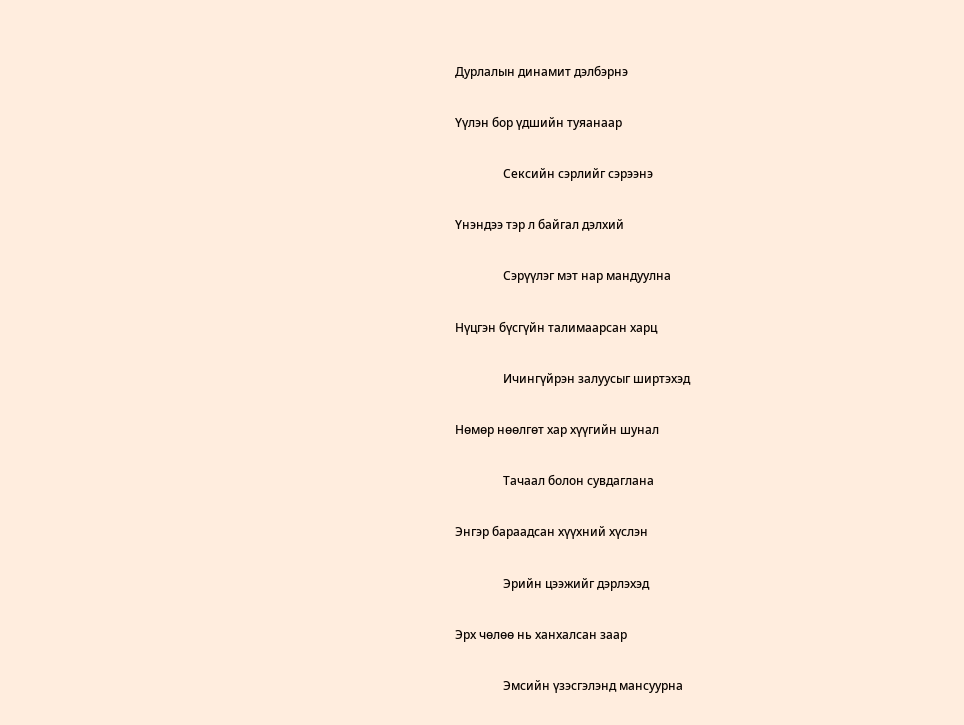Дурлалын динамит дэлбэрнэ

Үүлэн бор үдшийн туяанаар

                Сексийн сэрлийг сэрээнэ

Үнэндээ тэр л байгал дэлхий

                Сэрүүлэг мэт нар мандуулна

Нүцгэн бүсгүйн талимаарсан харц

                Ичингүйрэн залуусыг ширтэхэд

Нөмөр нөөлгөт хар хүүгийн шунал

                Тачаал болон сувдаглана

Энгэр бараадсан хүүхний хүслэн

                Эрийн цээжийг дэрлэхэд

Эрх чөлөө нь ханхалсан заар

                Эмсийн үзэсгэлэнд мансуурна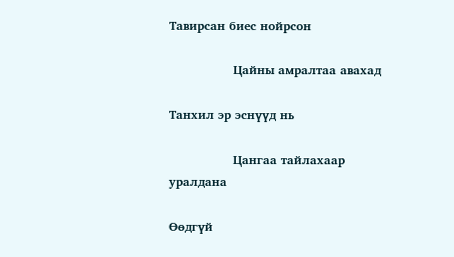Тавирсан биес нойрсон

                Цайны амралтаа авахад

Танхил эр эснүүд нь

                Цангаа тайлахаар уралдана

Өөдгүй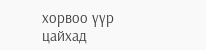хорвоо үүр цайхад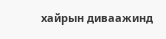хайрын диваажинд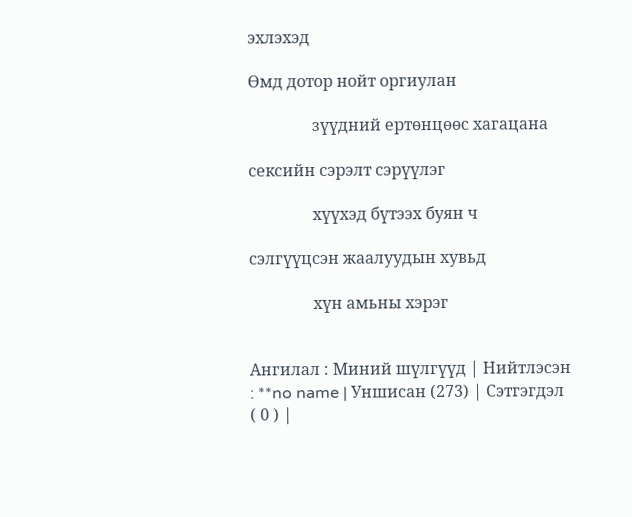эхлэхэд

Өмд дотор нойт оргиулан

                зүүдний ертөнцөөс хагацана

сексийн сэрэлт сэрүүлэг

                хүүхэд бүтээх буян ч

сэлгүүцсэн жаалуудын хувьд

                хүн амьны хэрэг


Ангилал : Миний шүлгүүд | Нийтлэсэн : **no name | Уншисан (273) | Сэтгэгдэл ( 0 ) |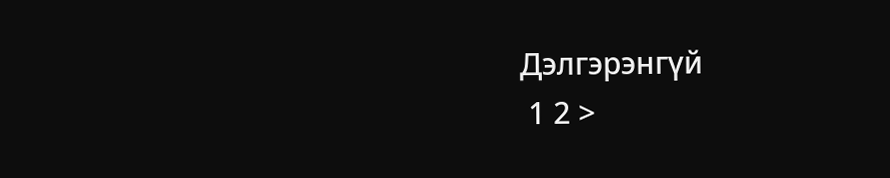Дэлгэрэнгүй
 1 2 >